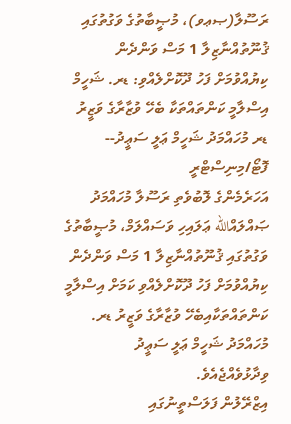ރަސޫލާ(ޞޢވ)، މުޞީބާތުގެ ވަގުތުގައި ޤުނޫތުއްނާޒިލާ 1 މަސް ވަންދެން ކިޔުއްވުމަށް ފަހު ދޫކޮށްލެއްވި: ޑރ. ޝަހީމް
އިސްލާމީ ކަންތައްތަކާ ބެހޭ ވުޒާރާގެ ވަޒީރު ޑރ މުހައްމަދު ޝަހީމް ޢަލީ ސަޢީދު-- ފޮޓޯ/މިނިސްޓްރީ
އަހަރެމެންގެ ލޮބުވެތި ރަސޫލާ މުހައްމަދު ޞައްލައްالله ޢަލައިހި ވަސައްލަމް، މުޞީބާތުގެ ވަގުތުގައި ޤުނޫތުއްނާޒިލާ 1 މަސް ވަންދެން ކިޔުއްވުމަށް ފަހު ދޫކޮށްލެއްވި ކަމަށް އިސްލާމީ ކަންތައްތަކާއިބެހޭ ވުޒާރާގެ ވަޒީރު ޑރ. މުހައްމަދު ޝަހީމް ޢަލީ ސަޢީދު ވިދާޅުވެއްޖެއެވެ.
އިޒްރޭލުން ފަލަސްތީނުގައި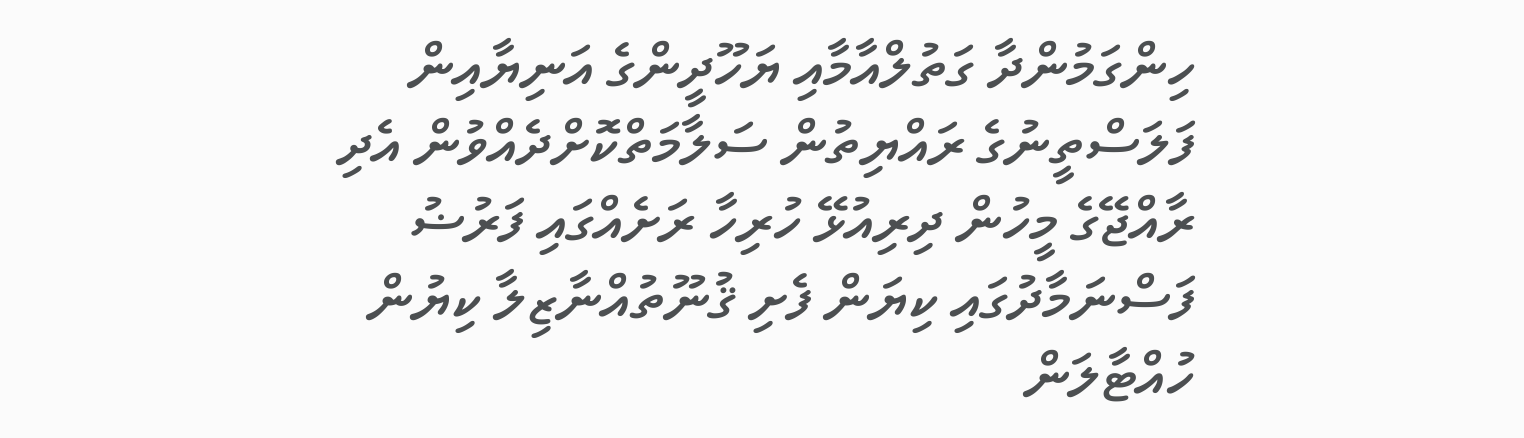ހިންގަމުންދާ ގަތުލްއާމާއި ޔަހޫދީންގެ އަނިޔާއިން ފަލަސްތީނުގެ ރައްޔިތުން ސަލާމަތްކޮށްދެއްވުން އެދި ރާއްޖޭގެ މީހުން ދިރިއުޅޭ ހުރިހާ ރަށެއްގައި ފަރުޟު ފަސްނަމާދުގައި ކިޔަން ފެށި ޤުނޫތުއްނާޒިލާ ކިޔުން ހުއްޓާލަން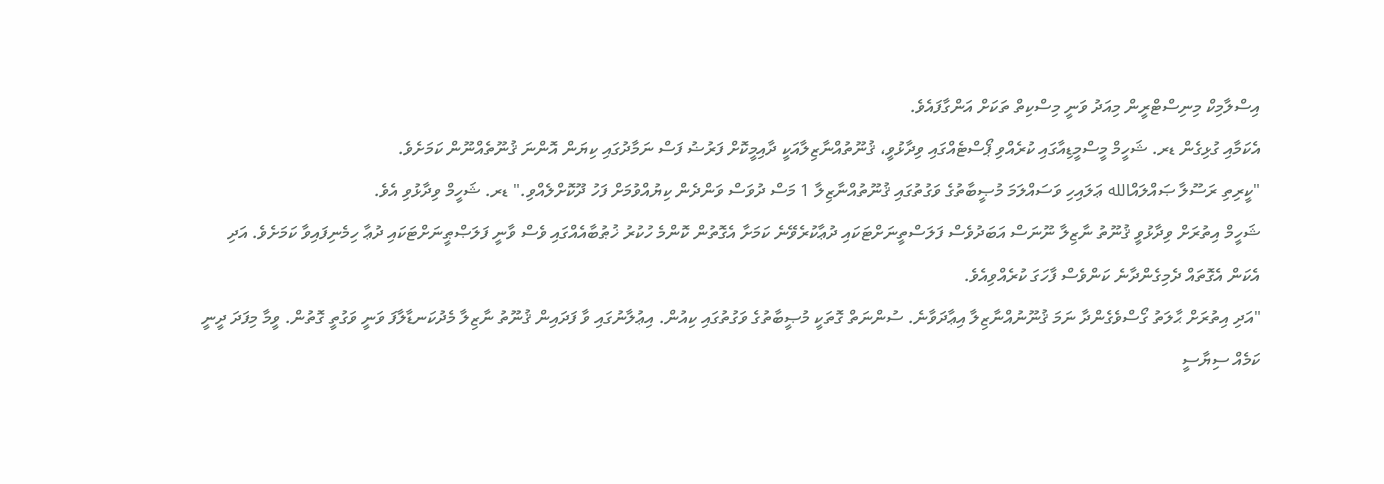އިސްލާމިކް މިނިސްޓްރީން މިއަދު ވަނީ މިސްކިތް ތަކަށް އަންގާފައެވެ.
އެކަމާއި ގުޅިގެން ޑރ. ޝަހީމް މީސްމީޑިއާގައި ކުރެއްވި ޕޯސްޓެއްގައި ވިދާޅުވީ، ޤުނޫތުއްނާޒިލާއަކީ ދާއިމީކޮށް ފަރުޟު ފަސް ނަމާދުގައި ކިޔަން އޮންނަ ޤުނޫތެއްނޫން ކަމަށެވެ.
"ކީރިތި ރަސޫލާ ޞައްލައްالله ޢަލައިހި ވަސައްލަމަ މުޞީބާތުގެ ވަގުތުގައި ޤުނޫތުއްނާޒިލާ 1 މަސް ދުވަސް ވަންދެން ކިޔުއްވުމަށް ފަހު ދޫކޮށްލެއްވި." ޑރ. ޝަހީމް ވިދާޅުވި އެވެ.
ޝަހީމް އިތުރަށް ވިދާޅުވީ ޤުނޫތު ނާޒިލާ ނޫނަސް އަބަދުވެސް ފަލަސްތީނަށްޓަކައި ދުޢާކުރެވޭނެ ކަމަށާ އެގޮތުން ކޮންމެ ހުކުރު ޚުޠުބާއެއްގައި ވެސް ވާނީ ފަލަޞްޠީނަށްޓަކައި ދުޢާ ހިމެނިފައިވާ ކަމަށެވެ. އަދި އެކަން އެގޮތައް ދެމިގެންދާނެ ކަންވެސް ފާހަގަ ކުރެއްވިއެވެ.
"އަދި އިތުރަށް ޙާލަތު ގޯސްވެގެންދާ ނަމަ ޤުނޫނުއްނާޒިލާ އިޢާދަވާނެ. ސުންނަތް ގޮތަކީ މުޞީބާތުގެ ވަގުތުގައި ކިއުން. އިޢުލާނުގައި ވާ ފަދައިން ޤުނޫތު ނާޒިލާ މެދުކަނޑާލާފަ ވަނީ ވަގުތީ ގޮތުން. ވީމާ މިފަދަ ދީނީ ކަމެއް ސިޔާސީ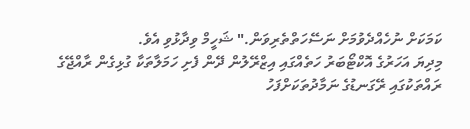ކަމަކަށް ނުހެއްދެވުމަށް ނަސޭހަތްތެރިވަން." ޝަހީމް ވިދާޅުވި އެވެ.
މިދިޔަ އަހަރުގެ އޮކްޓޯބަރު ހަތެއްގައި އިޒްރޭލުން ދޭން ފެށި ހަމަލާތަކާ ގުޅިގެން ރާއްޖޭގެ ރައްތަކުގައި ރޭގަނޑުގެ ނަމާދުތަކަށްފަހު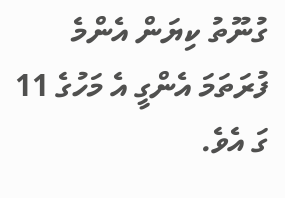ގުނޫތު ކިޔަން އެންމެ ފުރަތަމަ އެންގީ އެ މަހުގެ 11 ގަ އެވެ.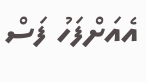އެއަށްފަހު ފަސް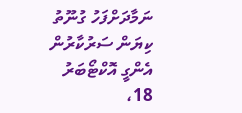ނަމާދަށްފަހު ގުނޫތު ކިޔަން ސަރުކާރުން އެންގީ އޮކްޓޯބަރު 18،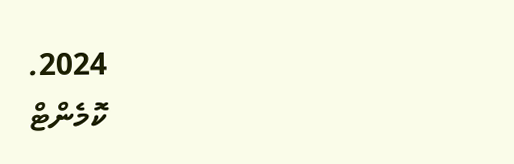2024.
ކޮމެންޓް